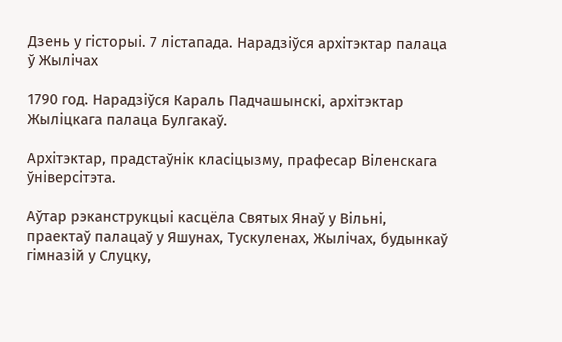Дзень у гісторыі. 7 лістапада. Нарадзіўся архітэктар палаца ў Жылічах

1790 год. Нарадзіўся Караль Падчашынскі, архітэктар Жыліцкага палаца Булгакаў.

Архітэктар, прадстаўнік класіцызму, прафесар Віленскага ўніверсітэта.

Аўтар рэканструкцыі касцёла Святых Янаў у Вільні, праектаў палацаў у Яшунах, Тускуленах, Жылічах, будынкаў гімназій у Слуцку,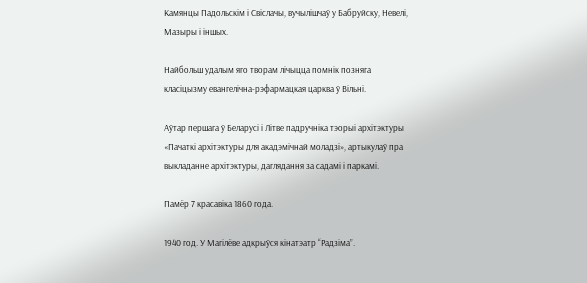Камянцы Падольскім і Свіслачы, вучылішчаў у Бабруйску, Невелі, Мазыры і іншых.

Найбольш удалым яго творам лічыцца помнік позняга класіцызму евангелічна-рэфармацкая царква ў Вільні.

Аўтар першага ў Беларусі і Літве падручніка тэорыі архітэктуры «Пачаткі архітэктуры для акадэмічнай моладзі», артыкулаў пра выкладанне архітэктуры, даглядання за садамі і паркамі.

Памёр 7 красавіка 1860 года.

1940 год. У Магілёве адкрыўся кінатэатр “Радзіма”.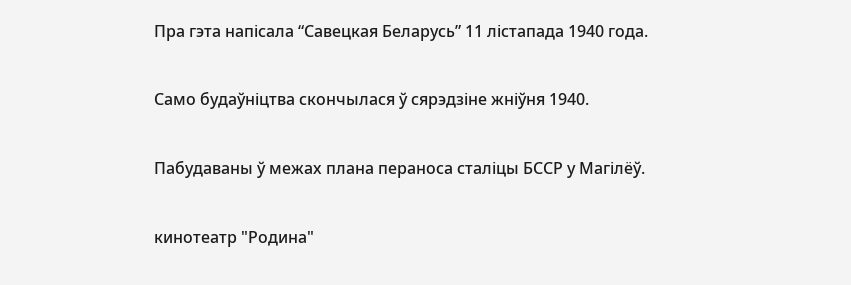Пра гэта напісала “Савецкая Беларусь” 11 лістапада 1940 года.

Само будаўніцтва скончылася ў сярэдзіне жніўня 1940.

Пабудаваны ў межах плана пераноса сталіцы БССР у Магілёў.

кинотеатр "Родина"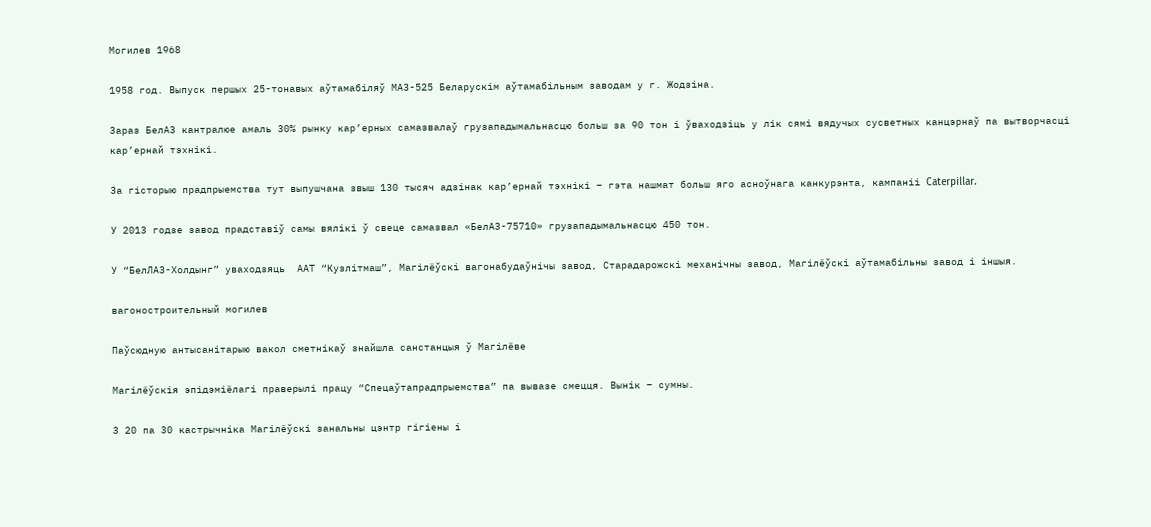Могилев 1968

1958 год. Выпуск першых 25-тонавых аўтамабіляў МАЗ-525 Беларускім аўтамабільным заводам у г. Жодзіна.

Зараз БелАЗ кантралюе амаль 30% рынку кар’ерных самазвалаў грузападымальнасцю больш за 90 тон і ўваходзіць у лік сямі вядучых сусветных канцэрнаў па вытворчасці кар’ернай тэхнікі.

За гісторыю прадпрыемства тут выпушчана звыш 130 тысяч адзінак кар’ернай тэхнікі – гэта нашмат больш яго асноўнага канкурэнта, кампаніі Caterpillar.

У 2013 годзе завод прадставіў самы вялікі ў свеце самазвал «БелАЗ-75710» грузападымальнасцю 450 тон.

У “БелЛАЗ-Холдынг” уваходзяць  ААТ “Кузлітмаш”, Магілёўскі вагонабудаўнічы завод, Старадарожскі механічны завод, Магілёўскі аўтамабільны завод і іншыя.

вагоностроительный могилев

Паўсюдную антысанітарыю вакол сметнікаў знайшла санстанцыя ў Магілёве

Магілёўскія эпідэміёлагі праверылі працу “Спецаўтапрадпрыемства” па вывазе смецця. Вынік – сумны.

З 20 па 30 кастрычніка Магілёўскі занальны цэнтр гігіены і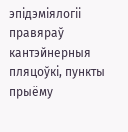эпідэміялогіі правяраў кантэйнерныя пляцоўкі, пункты прыёму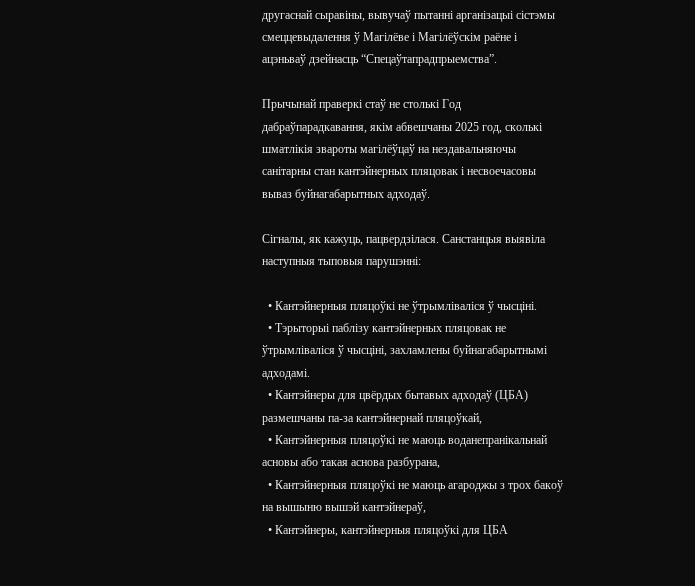другаснай сыравіны, вывучаў пытанні арганізацыі сістэмы смеццевыдалення ў Магілёве і Магілёўскім раёне і ацэньваў дзейнасць “Спецаўтапрадпрыемства”.

Прычынай праверкі стаў не столькі Год дабраўпарадкавання, якім абвешчаны 2025 год, сколькі шматлікія звароты магілёўцаў на нездавальняючы санітарны стан кантэйнерных пляцовак і несвоечасовы вываз буйнагабарытных адходаў.

Сігналы, як кажуць, пацвердзілася. Санстанцыя выявіла наступныя тыповыя парушэнні:

  • Кантэйнерныя пляцоўкі не ўтрымліваліся ў чысціні.
  • Тэрыторыі паблізу кантэйнерных пляцовак не ўтрымліваліся ў чысціні, захламлены буйнагабарытнымі адходамі.
  • Кантэйнеры для цвёрдых бытавых адходаў (ЦБА) размешчаны па-за кантэйнернай пляцоўкай,
  • Кантэйнерныя пляцоўкі не маюць воданепранікальнай асновы або такая аснова разбурана,
  • Кантэйнерныя пляцоўкі не маюць агароджы з трох бакоў на вышыню вышэй кантэйнераў,
  • Кантэйнеры, кантэйнерныя пляцоўкі для ЦБА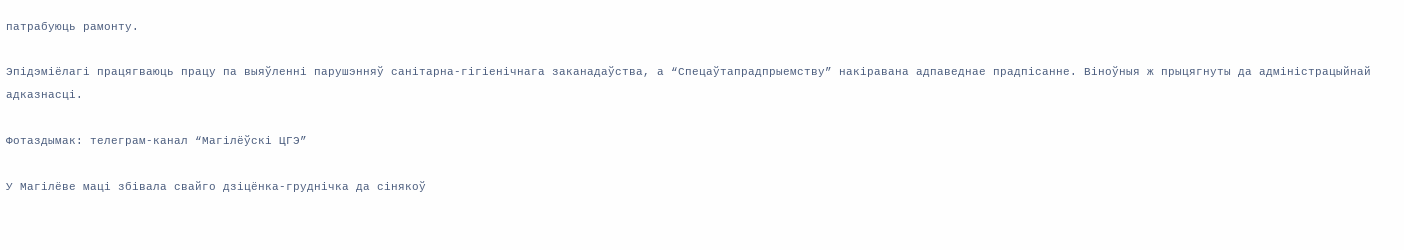патрабуюць рамонту.

Эпідэміёлагі працягваюць працу па выяўленні парушэнняў санітарна-гігіенічнага заканадаўства, а “Спецаўтапрадпрыемству” накіравана адпаведнае прадпісанне. Віноўныя ж прыцягнуты да адміністрацыйнай адказнасці.

Фотаздымак: телеграм-канал “Магілёўскі ЦГЭ”

У Магілёве маці збівала свайго дзіцёнка-груднічка да сінякоў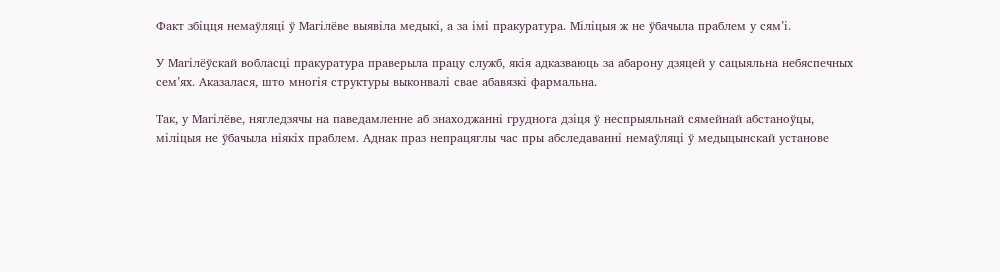Факт збіцця немаўляці ў Магілёве выявіла медыкі, а за імі пракуратура. Міліцыя ж не ўбачыла праблем у сям’і.

У Магілёўскай вобласці пракуратура праверыла працу служб, якія адказваюць за абарону дзяцей у сацыяльна небяспечных сем’ях. Аказалася, што многія структуры выконвалі свае абавязкі фармальна.

Так, у Магілёве, нягледзячы на паведамленне аб знаходжанні груднога дзіця ў неспрыяльнай сямейнай абстаноўцы, міліцыя не ўбачыла ніякіх праблем. Аднак праз непрацяглы час пры абследаванні немаўляці ў медыцынскай установе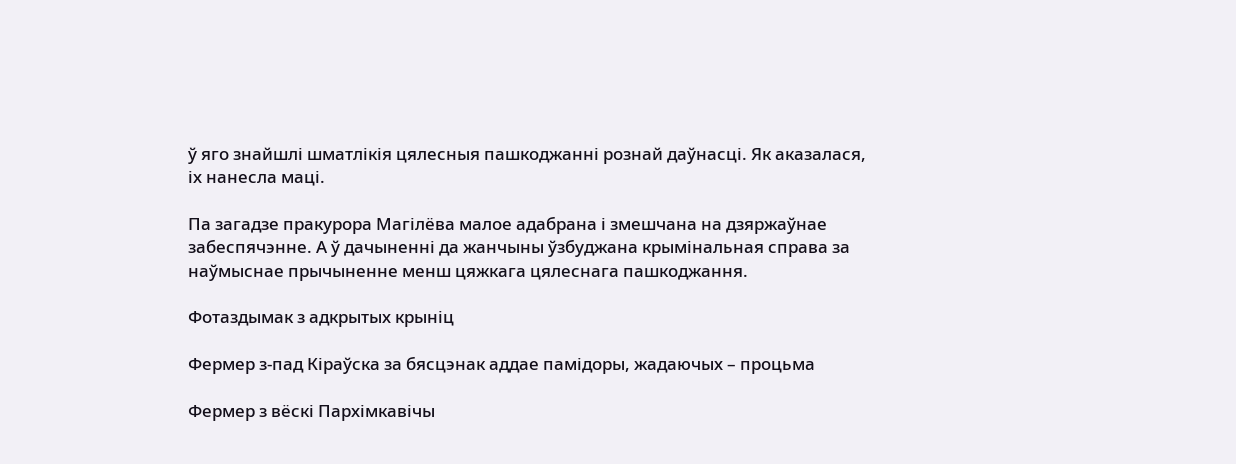ў яго знайшлі шматлікія цялесныя пашкоджанні рознай даўнасці. Як аказалася, іх нанесла маці.

Па загадзе пракурора Магілёва малое адабрана і змешчана на дзяржаўнае забеспячэнне. А ў дачыненні да жанчыны ўзбуджана крымінальная справа за наўмыснае прычыненне менш цяжкага цялеснага пашкоджання.

Фотаздымак з адкрытых крыніц

Фермер з-пад Кіраўска за бясцэнак аддае памідоры, жадаючых – процьма

Фермер з вёскі Пархімкавічы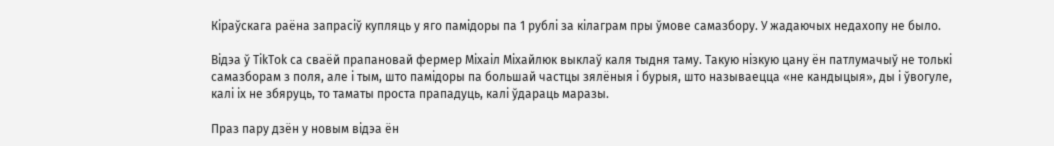Кіраўскага раёна запрасіў купляць у яго памідоры па 1 рублі за кілаграм пры ўмове самазбору. У жадаючых недахопу не было.

Відэа ў TikTok са сваёй прапановай фермер Міхаіл Міхайлюк выклаў каля тыдня таму. Такую нізкую цану ён патлумачыў не толькі самазборам з поля, але і тым, што памідоры па большай частцы зялёныя і бурыя, што называецца «не кандыцыя», ды і ўвогуле, калі іх не збяруць, то таматы проста прападуць, калі ўдараць маразы.

Праз пару дзён у новым відэа ён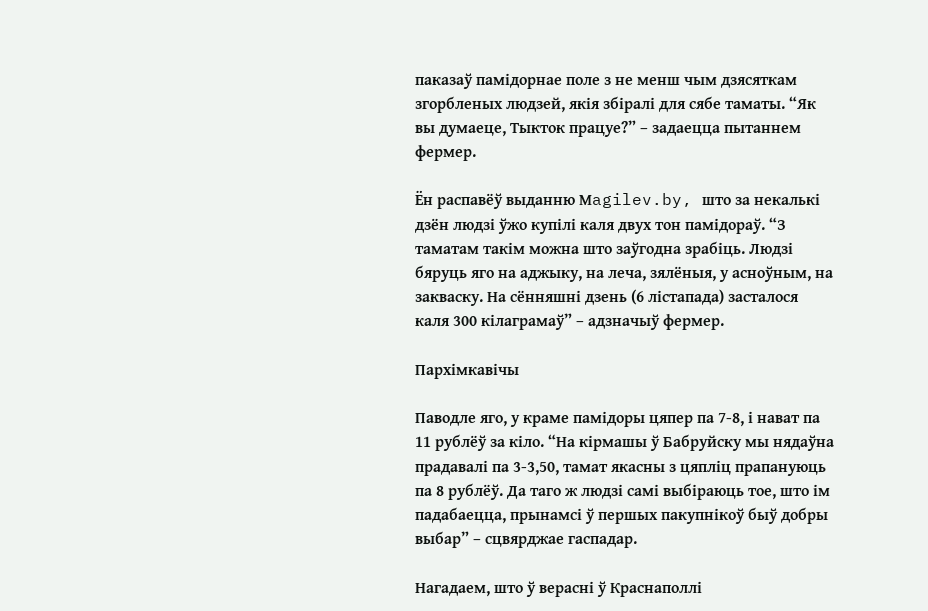паказаў памідорнае поле з не менш чым дзясяткам згорбленых людзей, якія збіралі для сябе таматы. “Як вы думаеце, Тыкток працуе?” – задаецца пытаннем фермер.

Ён распавёў выданню Мagilev.by, што за некалькі дзён людзі ўжо купілі каля двух тон памідораў. “З таматам такім можна што заўгодна зрабіць. Людзі бяруць яго на аджыку, на леча, зялёныя, у асноўным, на закваску. На сённяшні дзень (6 лістапада) засталося каля 300 кілаграмаў” – адзначыў фермер.

Пархімкавічы

Паводле яго, у краме памідоры цяпер па 7-8, і нават па 11 рублёў за кіло. “На кірмашы ў Бабруйску мы нядаўна прадавалі па 3-3,50, тамат якасны з цяпліц прапануюць па 8 рублёў. Да таго ж людзі самі выбіраюць тое, што ім падабаецца, прынамсі ў першых пакупнікоў быў добры выбар” – сцвярджае гаспадар.

Нагадаем, што ў верасні ў Краснаполлі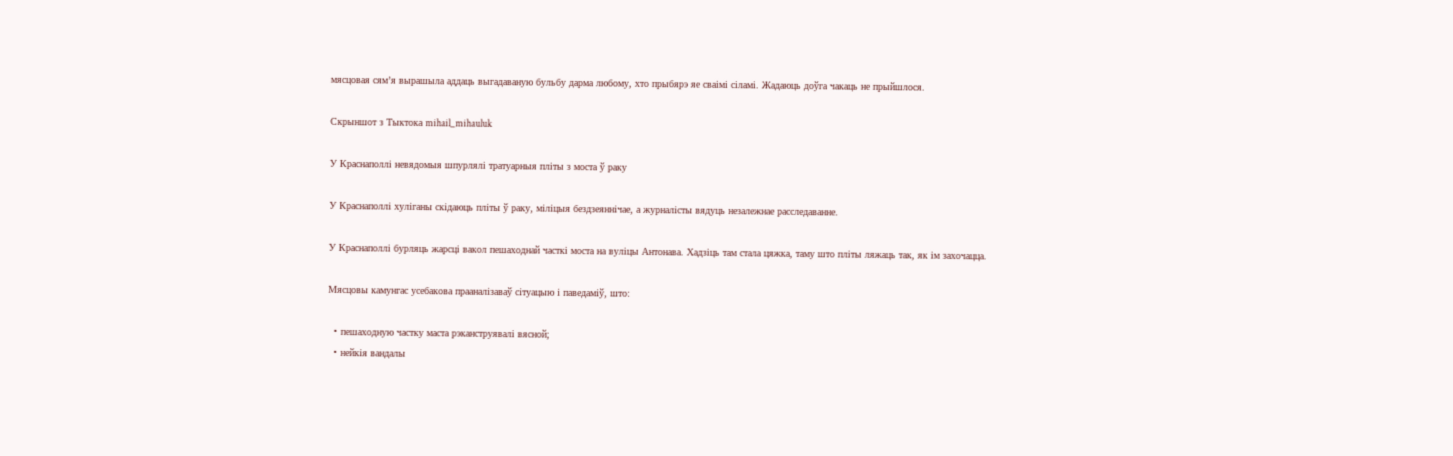мясцовая сям’я вырашыла аддаць выгадаваную бульбу дарма любому, хто прыбярэ яе сваімі сіламі. Жадаюць доўга чакаць не прыйшлося.

Скрыншот з Тыктока mihail_mihauluk

У Краснаполлі невядомыя шпурлялі тратуарныя пліты з моста ў раку

У Краснаполлі хуліганы скідаюць пліты ў раку, міліцыя бездзеяннічае, а журналісты вядуць незалежнае расследаванне.

У Краснаполлі бурляць жарсці вакол пешаходнай часткі моста на вуліцы Антонава. Хадзіць там стала цяжка, таму што пліты ляжаць так, як ім захочацца.

Мясцовы камунгас усебакова прааналізаваў сітуацыю і паведаміў, што:

  • пешаходную частку маста рэканструявалі вясной;
  • нейкія вандалы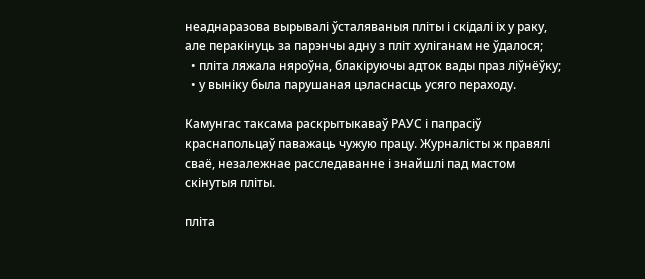неаднаразова вырывалі ўсталяваныя пліты і скідалі іх у раку, але перакінуць за парэнчы адну з пліт хуліганам не ўдалося;
  • пліта ляжала няроўна, блакіруючы адток вады праз ліўнёўку;
  • у выніку была парушаная цэласнасць усяго пераходу.

Камунгас таксама раскрытыкаваў РАУС і папрасіў краснапольцаў паважаць чужую працу. Журналісты ж правялі сваё, незалежнае расследаванне і знайшлі пад мастом скінутыя пліты.

пліта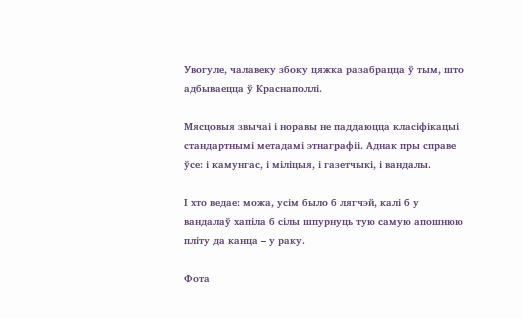Увогуле, чалавеку збоку цяжка разабрацца ў тым, што адбываецца ў Краснаполлі.

Мясцовыя звычаі і норавы не паддаюцца класіфікацыі стандартнымі метадамі этнаграфіі. Аднак пры справе ўсе: і камунгас, і міліцыя, і газетчыкі, і вандалы.

І хто ведае: можа, усім было б лягчэй, калі б у вандалаў хапіла б сілы шпурнуць тую самую апошнюю пліту да канца – у раку.

Фота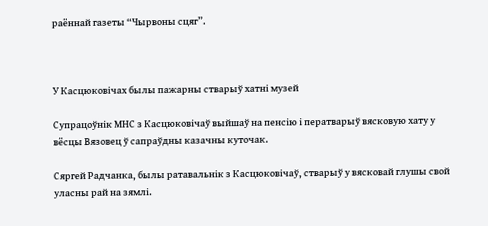раённай газеты “Чырвоны сцяг”.



У Касцюковічах былы пажарны стварыў хатні музей

Супрацоўнік МНС з Касцюковічаў выйшаў на пенсію і ператварыў вясковую хату у вёсцы Вязовец ў сапраўдны казачны куточак.

Сяргей Радчанка, былы ратавальнік з Касцюковічаў, стварыў у вясковай глушы свой уласны рай на зямлі.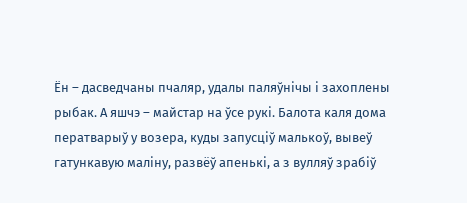Ён – дасведчаны пчаляр, удалы паляўнічы і захоплены рыбак. А яшчэ – майстар на ўсе рукі. Балота каля дома ператварыў у возера, куды запусціў малькоў, вывеў гатункавую маліну, развёў апенькі, а з вулляў зрабіў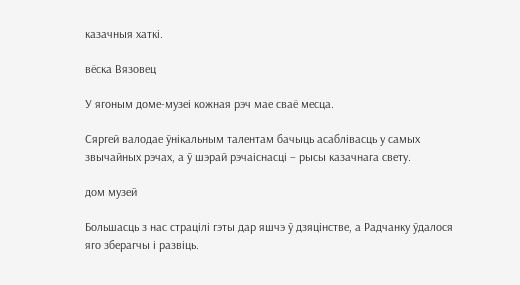казачныя хаткі.

вёска Вязовец

У ягоным доме-музеі кожная рэч мае сваё месца.

Сяргей валодае ўнікальным талентам бачыць асаблівасць у самых звычайных рэчах, а ў шэрай рэчаіснасці – рысы казачнага свету.

дом музей

Большасць з нас страцілі гэты дар яшчэ ў дзяцінстве, а Радчанку ўдалося яго зберагчы і развіць.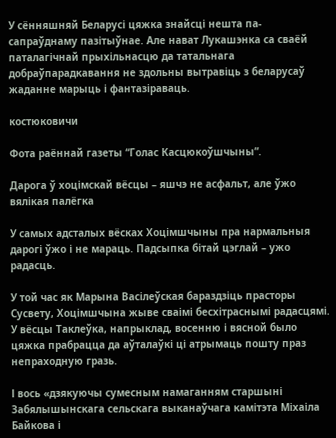У сённяшняй Беларусі цяжка знайсці нешта па-сапраўднаму пазітыўнае. Але нават Лукашэнка са сваёй паталагічнай прыхільнасцю да татальнага добраўпарадкавання не здольны вытравіць з беларусаў жаданне марыць і фантазіраваць.

костюковичи

Фота раённай газеты “Голас Касцюкоўшчыны”.

Дарога ў хоцімскай вёсцы – яшчэ не асфальт, але ўжо вялікая палёгка

У самых адсталых вёсках Хоцімшчыны пра нармальныя дарогі ўжо і не мараць. Падсыпка бітай цэглай – ужо радасць.

У той час як Марына Васілеўская бараздзіць прасторы Сусвету, Хоцімшчына жыве сваімі бесхітраснымі радасцямі. У вёсцы Таклеўка, напрыклад, восенню і вясной было цяжка прабрацца да аўталаўкі ці атрымаць пошту праз непраходную гразь.

І вось «дзякуючы сумесным намаганням старшыні Забялышынскага сельскага выканаўчага камітэта Міхаіла Байкова і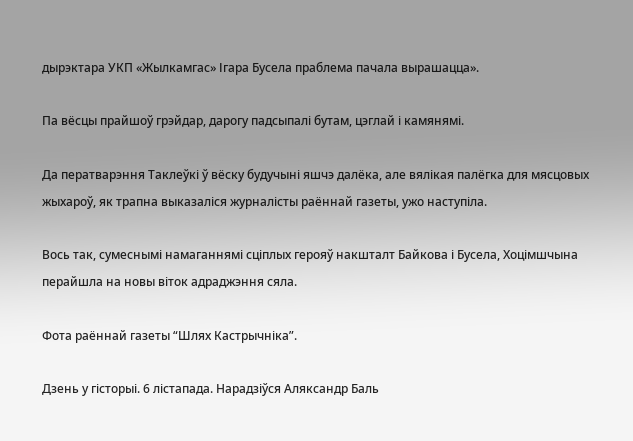дырэктара УКП «Жылкамгас» Ігара Бусела праблема пачала вырашацца».

Па вёсцы прайшоў грэйдар, дарогу падсыпалі бутам, цэглай і камянямі.

Да ператварэння Таклеўкі ў вёску будучыні яшчэ далёка, але вялікая палёгка для мясцовых жыхароў, як трапна выказаліся журналісты раённай газеты, ужо наступіла.

Вось так, сумеснымі намаганнямі сціплых герояў накшталт Байкова і Бусела, Хоцімшчына перайшла на новы віток адраджэння сяла.

Фота раённай газеты “Шлях Кастрычніка”.

Дзень у гісторыі. 6 лістапада. Нарадзіўся Аляксандр Баль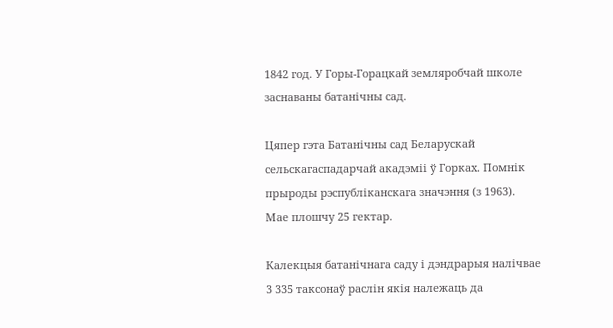1842 год. У Горы-Горацкай земляробчай школе заснаваны батанічны сад.

Цяпер гэта Батанічны сад Беларускай сельскагаспадарчай акадэміі ў Горках. Помнік прыроды рэспубліканскага значэння (з 1963). Мае плошчу 25 гектар.

Калекцыя батанічнага саду і дэндрарыя налічвае 3 335 таксонаў раслін якія належаць да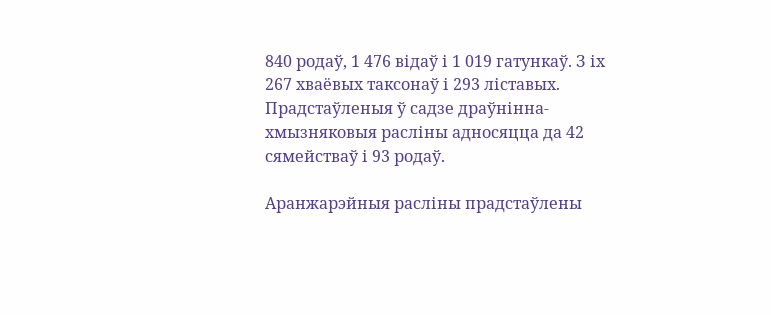840 родаў, 1 476 відаў і 1 019 гатункаў. З іх 267 хваёвых таксонаў і 293 ліставых. Прадстаўленыя ў садзе драўнінна-хмызняковыя расліны адносяцца да 42 сямействаў і 93 родаў.

Аранжарэйныя расліны прадстаўлены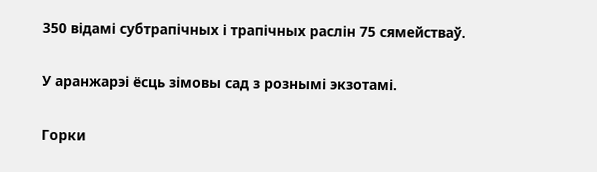350 відамі субтрапічных і трапічных раслін 75 сямействаў.

У аранжарэі ёсць зімовы сад з рознымі экзотамі.

Горки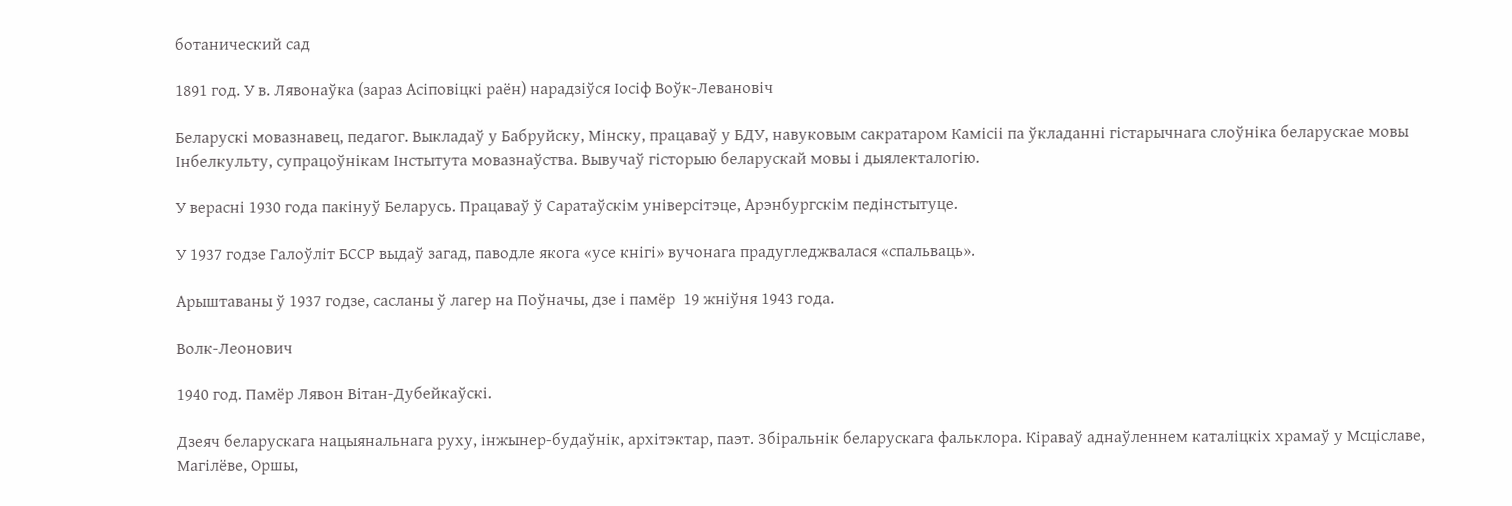ботанический сад

1891 год. У в. Лявонаўка (зараз Асіповіцкі раён) нарадзіўся Іосіф Воўк-Левановіч

Беларускі мовазнавец, педагог. Выкладаў у Бабруйску, Мінску, працаваў у БДУ, навуковым сакратаром Камісіі па ўкладанні гістарычнага слоўніка беларускае мовы Інбелкульту, супрацоўнікам Інстытута мовазнаўства. Вывучаў гісторыю беларускай мовы і дыялекталогію.

У верасні 1930 года пакінуў Беларусь. Працаваў ў Саратаўскім універсітэце, Арэнбургскім педінстытуце.

У 1937 годзе Галоўліт БССР выдаў загад, паводле якога «усе кнігі» вучонага прадугледжвалася «спальваць».

Арыштаваны ў 1937 годзе, сасланы ў лагер на Поўначы, дзе і памёр  19 жніўня 1943 года.

Волк-Леонович

1940 год. Памёр Лявон Вітан-Дубейкаўскі.

Дзеяч беларускага нацыянальнага руху, інжынер-будаўнік, архітэктар, паэт. Збіральнік беларускага фальклора. Кіраваў аднаўленнем каталіцкіх храмаў у Мсціславе, Магілёве, Оршы,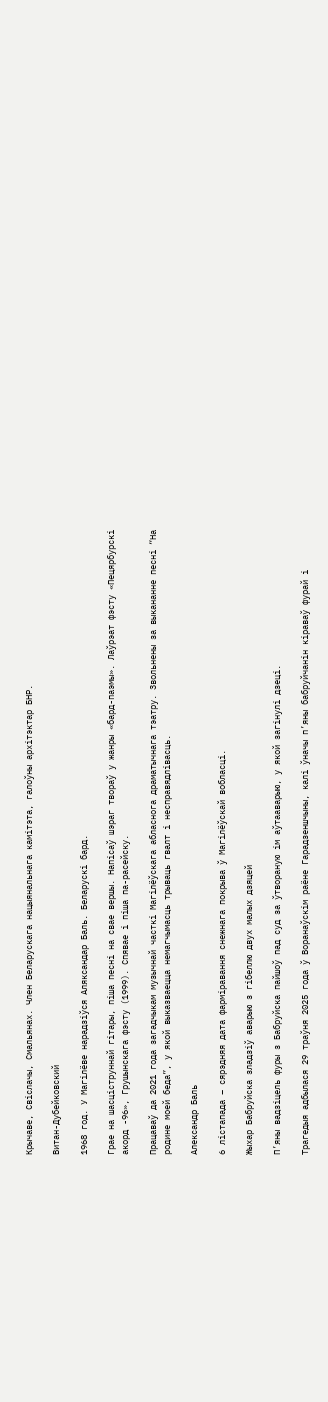Крычаве, Свіслачы, Смальянах. Член Беларускага нацыянальнага камітэта, галоўны архітэктар БНР.

Витан-Дубейковский

1968 год. У Магілёве нарадзіўся Аляксандар Баль. Беларускі бард.

Грае на шасціструннай гітары, піша песні на свае вершы. Напісаў шэраг твораў у жанры «бард-паэмы». Лаўрэат фэсту «Пецярбурскі акорд -96», Грушынскага фэсту (1999). Спявае і піша па-расейску.

Працаваў да 2021 года загадчыкам музычнай часткі Магілёўскага абласнога драматычнага тэатру. Звольнены за выкананне песні “На родине моей беда”, у якой выказваецца немагчымасць трываць гвалт і несправядлівасць.

Александр Баль

6 лістапада – сярэдняя дата фарміравання снежнага покрыва ў Магілёўскай вобласці.

Жыхар Бабруйска зладзіў аварыю з гібеллю двух малых дзяцей

П’яны вадзіцель фуры з Бабруйска пайшоў пад суд за ўтвораную ім аўтааварыю, у якой загінулі дзеці.

Трагедыя адбылася 29 траўня 2025 года ў Воранаўскім раёне Гарадзеншчыны, калі ўначы п’яны бабруйчанін кіраваў фурай і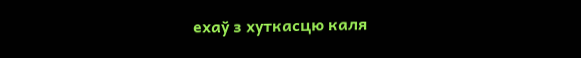ехаў з хуткасцю каля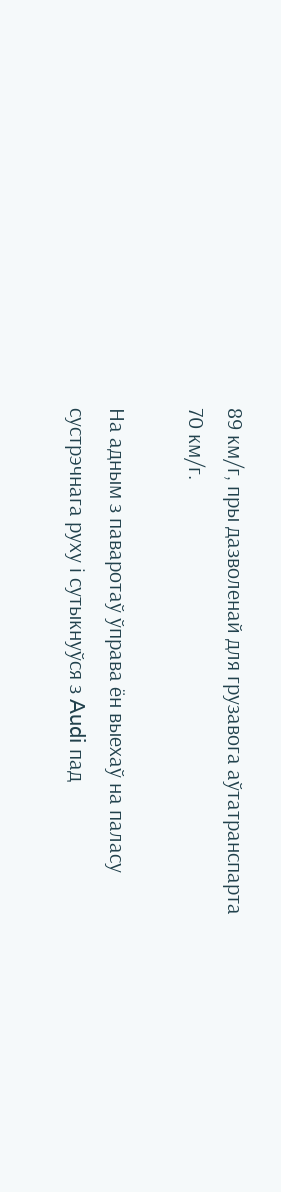89 км/г, пры дазволенай для грузавога аўтатранспарта 70 км/г.

На адным з паваротаў ўправа ён выехаў на паласу сустрэчнага руху і сутыкнуўся з Audi пад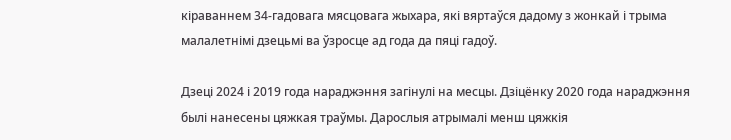кіраваннем 34-гадовага мясцовага жыхара, які вяртаўся дадому з жонкай і трыма малалетнімі дзецьмі ва ўзросце ад года да пяці гадоў.

Дзеці 2024 і 2019 года нараджэння загінулі на месцы. Дзіцёнку 2020 года нараджэння былі нанесены цяжкая траўмы. Дарослыя атрымалі менш цяжкія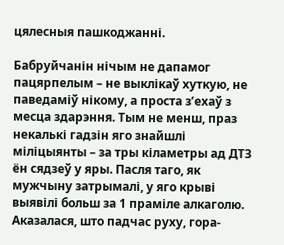цялесныя пашкоджанні.

Бабруйчанін нічым не дапамог пацярпелым – не выклікаў хуткую, не паведаміў нікому, а проста з’ехаў з месца здарэння. Тым не менш, праз некалькі гадзін яго знайшлі міліцыянты – за тры кіламетры ад ДТЗ ён сядзеў у яры. Пасля таго, як мужчыну затрымалі, у яго крыві выявілі больш за 1 праміле алкаголю. Аказалася, што падчас руху, гора-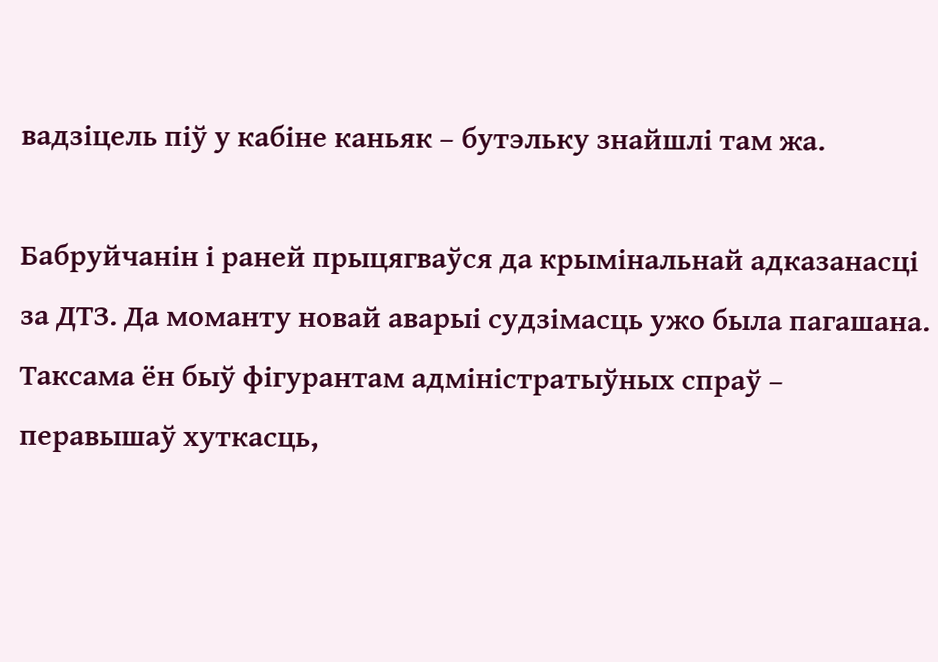вадзіцель піў у кабіне каньяк – бутэльку знайшлі там жа.

Бабруйчанін і раней прыцягваўся да крымінальнай адказанасці за ДТЗ. Да моманту новай аварыі судзімасць ужо была пагашана. Таксама ён быў фігурантам адміністратыўных спраў – перавышаў хуткасць,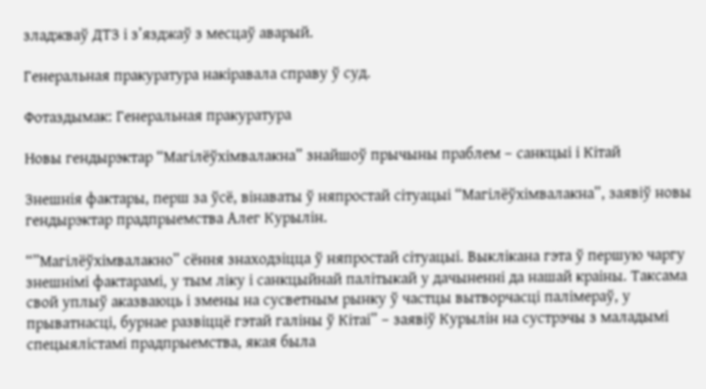зладжваў ДТЗ і з’язджаў з месцаў аварый.

Генеральная пракуратура накіравала справу ў суд.

Фотаздымак: Генеральная пракуратура

Новы гендырэктар “Магілёўхімвалакна” знайшоў прычыны праблем – санкцыі і Кітай

Знешнія фактары, перш за ўсё, вінаваты ў няпростай сітуацыі “Магілёўхімвалакна”, заявіў новы гендырэктар прадпрыемства Алег Курылін.

“”Магілёўхімвалакно” сёння знаходзіцца ў няпростай сітуацыі. Выклікана гэта ў першую чаргу знешнімі фактарамі, у тым ліку і санкцыйнай палітыкай у дачыненні да нашай краіны. Таксама свой уплыў аказваюць і змены на сусветным рынку ў частцы вытворчасці палімераў, у прыватнасці, бурнае развіццё гэтай галіны ў Кітаі” – заявіў Курылін на сустрэчы з маладымі спецыялістамі прадпрыемства, якая была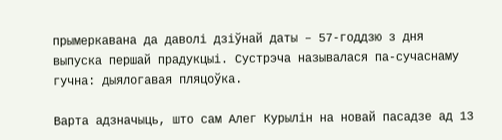прымеркавана да даволі дзіўнай даты – 57-годдзю з дня выпуска першай прадукцыі. Сустрэча называлася па-сучаснаму гучна: дыялогавая пляцоўка.

Варта адзначыць, што сам Алег Курылін на новай пасадзе ад 13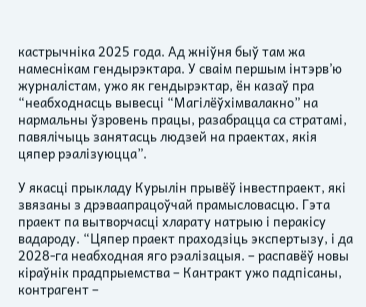кастрычніка 2025 года. Ад жніўня быў там жа намеснікам гендырэктара. У сваім першым інтэрв’ю журналістам, ужо як гендырэктар, ён казаў пра “неабходнасць вывесці “Магілёўхімвалакно” на нармальны ўзровень працы, разабрацца са стратамі, павялічыць занятасць людзей на праектах, якія цяпер рэалізуюцца”.

У якасці прыкладу Курылін прывёў інвестпраект, які звязаны з дрэваапрацоўчай прамысловасцю. Гэта праект па вытворчасці хларату натрыю і перакісу вадароду. “Цяпер праект праходзіць экспертызу, і да 2028-га неабходная яго рэалізацыя. – распавёў новы кіраўнік прадпрыемства – Кантракт ужо падпісаны, контрагент –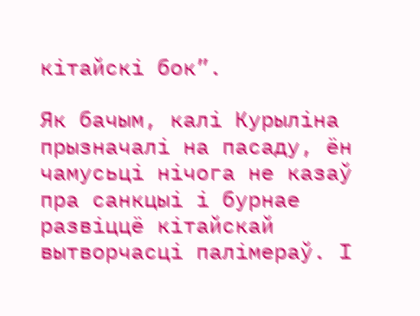кітайскі бок”.

Як бачым, калі Курыліна прызначалі на пасаду, ён чамусьці нічога не казаў пра санкцыі і бурнае развіццё кітайскай вытворчасці палімераў. І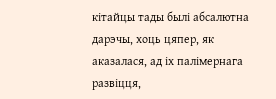кітайцы тады былі абсалютна дарэчы, хоць цяпер, як аказалася, ад іх палімернага развіцця,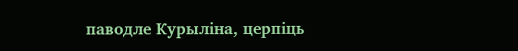паводле Курыліна, церпіць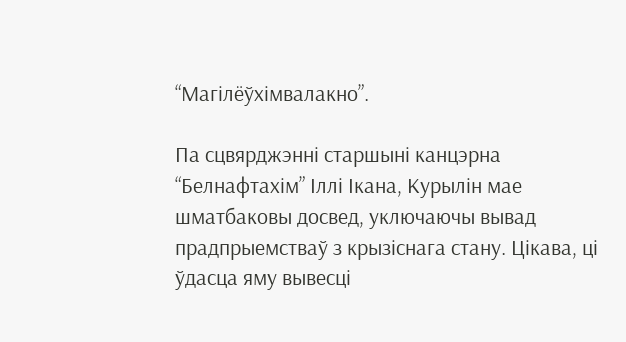“Магілёўхімвалакно”.

Па сцвярджэнні старшыні канцэрна “Белнафтахім” Іллі Ікана, Курылін мае шматбаковы досвед, уключаючы вывад прадпрыемстваў з крызіснага стану. Цікава, ці ўдасца яму вывесці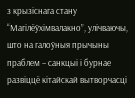з крызіснага стану “Магілёўхімвалакно”, улічваючы, што на галоўныя прычыны праблем – санкцыі і бурнае развіццё кітайскай вытворчасці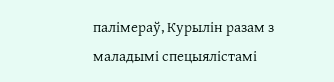палімераў, Курылін разам з маладымі спецыялістамі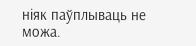ніяк паўплываць не можа.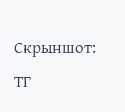Скрыншот: ТГ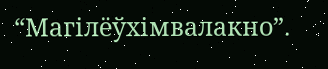“Магілёўхімвалакно”.